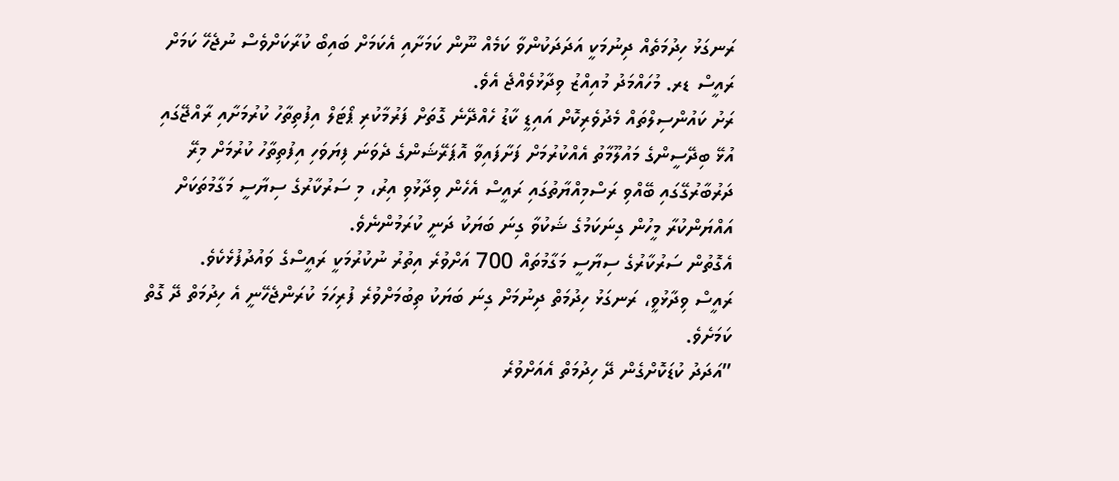ރަނގަޅު ހިދުމަތެއް ދިނުމަކީ އަދަދަކުންވާ ކަމެއް ނޫން ކަމަށާއި އެކަމަށް ބައިބޯ ކުރާކަށްވެސް ނުޖެހޭ ކަމަށް ރައީސް ޑރ. މުހައްމަދު މުއިއްޒު ވިދާޅުވެއްޖެ އެވެ.
ރަށު ކައުންސިލްތައް މެދުވެރިކޮށް އައިޑީ ކާޑު ހެއްދޭނެ ގޮތަށް ފަރުމާކުރި ޕޯޓަލް އިފުތިތާހު ކުރުމަށާއި ރާއްޖޭގައި އުޅޭ ބިދޭސީންގެ މައުލޫމާތު އެއްކުރުމަށް ފަށާފައިވާ އޮޕަރޭޝަންގެ ދެވަނަ ފިޔަވަހި އިފުތިތާހު ކުރުމަށް މިރޭ ދަރުބާރުގޭގައި ބޭއްވި ރަސްމިއްޔާތުގައި ރައީސް އެހެން ވިދާޅުވި އިރު، މި ސަރުކާރުގެ ސިޔާސީ މަގާމުތަކަށް އައްޔަންކުރާ މީހުން ގިނަކަމުގެ ޝަކުވާ ގިނަ ބަޔަކު ދަނީ ކުރަމުންނެވެ.
އެގޮތުން ސަރުކާރުގެ ސިޔާސީ މަގާމުތައް 700 އަށްވުރެ އިތުރު ނުކުރުމަކީ ރައީސްގެ ވައުދުފުޅެކެވެ.
ރައީސް ވިދާޅުވީ، ރަނގަޅު ހިދުމަތް ދިނުމަށް ގިނަ ބަޔަކު ތިބުމަށްވުރެ ފުރިހަމަ ކުރަންޖެހޭނީ އެ ހިދުމަތް ދޭ ގޮތް ކަމަށެވެ.
”އަދަދު ކުޑަކޮށްގެން ދޭ ހިދުމަތް އެއަށްވުރެ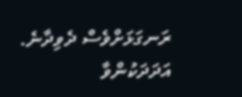ރަނގަޅަށްވެސް ދެވިދާނެ. އަދަދަކުންވާ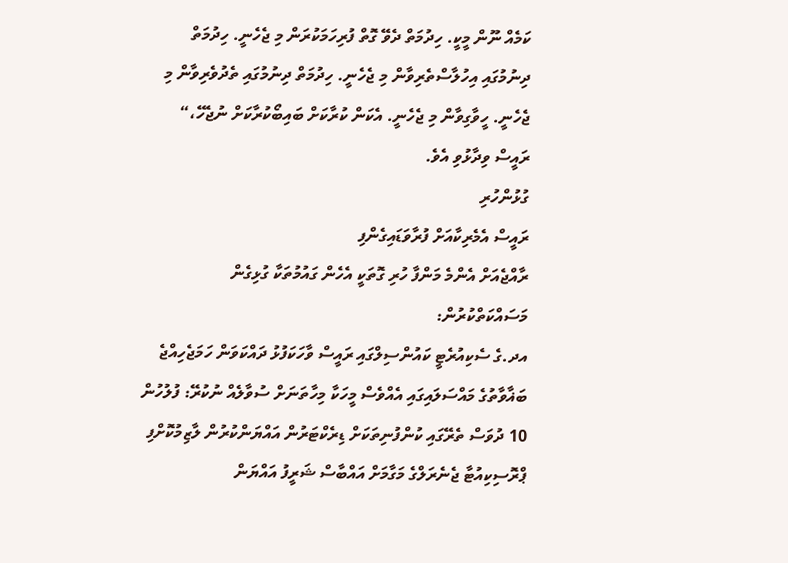ކަމެއް ނޫން މީކީ. ހިދުމަތް ދެވޭ ގޮތް ފުރިހަމަކުރަން މި ޖެހެނީ. ހިދުމަތް ދިނުމުގައި އިހުލާސްތެރިވާން މި ޖެހެނީ. ހިދުމަތް ދިނުމުގައި ތެދުވެރިވާން މި ޖެހެނީ. ހީވާގިވާން މި ޖެހެނީ. އެކަން ކުރާކަށް ބައިބޯކުރާކަށް ނުޖެހޭ،“ ރައީސް ވިދާޅުވި އެވެ.
ގުޅުންހުރި
ރައީސް އެމެރިކާއަށް ފުރާވަޑައިގެންފި
ރާއްޖެއަށް އެންމެ މަންފާ ހުރި ގޮތަކީ އެހެން ގައުމުތަކާ ގުޅިގެން މަސައްކަތްކުރުން:
އދ.ގެ ސެކިއުރެޓީ ކައުންސިލްގައި ރައީސް ވާހަކަފުޅު ދައްކަވަން ހަމަޖެހިއްޖެ
ބަޣާވާތުގެ މައްސަލައިގައި އެއްވެސް މީހަކާ މިހާތަނަށް ސުވާލެއް ނުކުރޭ: ފުލުހުން
10 ދުވަސް ތެރޭގައި ކުންފުނިތަކަށް ޑިރެކްޓަރުން އައްޔަންކުރުން ލާޒިމުކޮށްފި
ޕްރޮސިކިއުޓާ ޖެނެރަލްގެ މަގާމަށް އައްބާސް ޝަރީފު އައްޔަން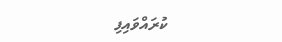ކުރައްވައިފި